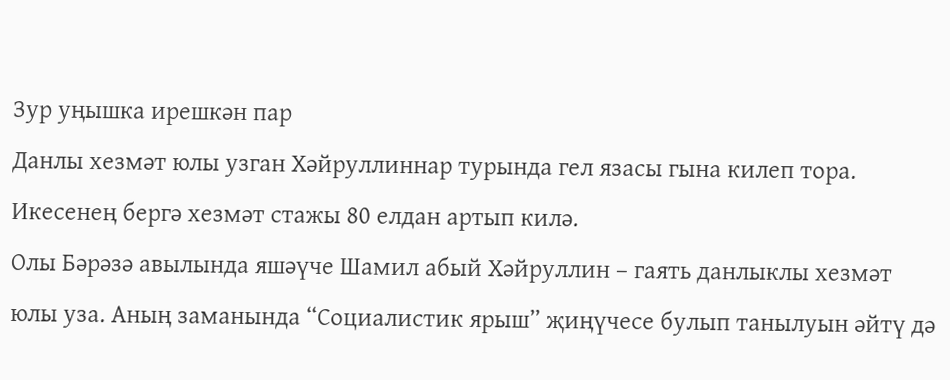Зур уңышка ирешкән пар
Данлы хезмәт юлы узган Хәйруллиннар турында гел язасы гына килеп тора.
Икесенең бергә хезмәт стажы 80 елдан артып килә.
Олы Бәрәзә авылында яшәүче Шамил абый Хәйруллин – гаять данлыклы хезмәт юлы уза. Аның заманында “Социалистик ярыш” җиңүчесе булып танылуын әйтү дә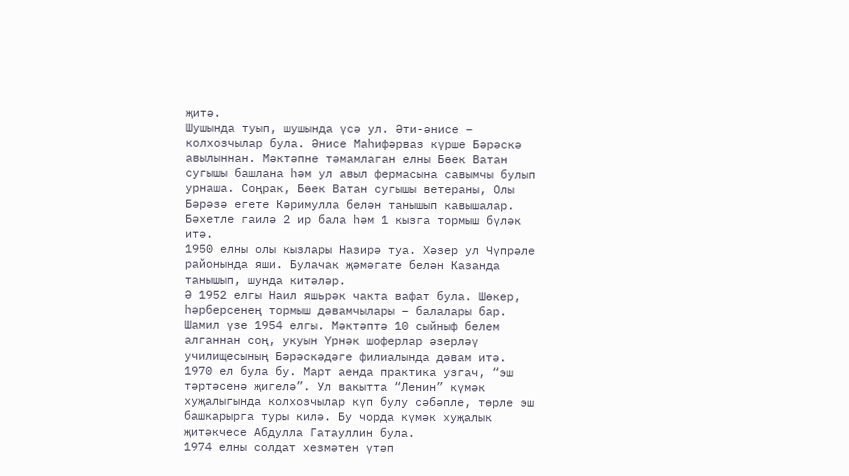җитә.
Шушында туып, шушында үсә ул. Әти-әнисе – колхозчылар була. Әнисе Маһифәрваз күрше Бәрәскә авылыннан. Мәктәпне тәмамлаган елны Бөек Ватан сугышы башлана һәм ул авыл фермасына савымчы булып урнаша. Соңрак, Бөек Ватан сугышы ветераны, Олы Бәрәзә егете Кәримулла белән танышып кавышалар. Бәхетле гаилә 2 ир бала һәм 1 кызга тормыш бүләк итә.
1950 елны олы кызлары Назирә туа. Хәзер ул Чүпрәле районында яши. Булачак җәмәгате белән Казанда танышып, шунда китәләр.
Ә 1952 елгы Наил яшьрәк чакта вафат була. Шөкер, һәрберсенең тормыш дәвамчылары – балалары бар.
Шамил үзе 1954 елгы. Мәктәптә 10 сыйныф белем алганнан соң, укуын Үрнәк шоферлар әзерләү училищесының Бәрәскәдәге филиалында дәвам итә. 1970 ел була бу. Март аенда практика узгач, “эш тәртәсенә җигелә”. Ул вакытта “Ленин” күмәк хуҗалыгында колхозчылар күп булу сәбәпле, төрле эш башкарырга туры килә. Бу чорда күмәк хуҗалык җитәкчесе Абдулла Гатауллин була.
1974 елны солдат хезмәтен үтәп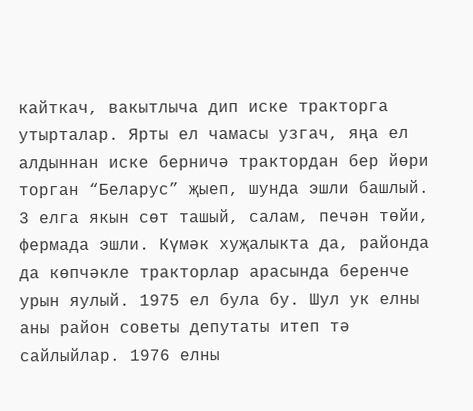кайткач, вакытлыча дип иске тракторга утырталар. Ярты ел чамасы узгач, яңа ел алдыннан иске берничә трактордан бер йөри торган “Беларус” җыеп, шунда эшли башлый.
3 елга якын сөт ташый, салам, печән төйи, фермада эшли. Күмәк хуҗалыкта да, районда да көпчәкле тракторлар арасында беренче урын яулый. 1975 ел була бу. Шул ук елны аны район советы депутаты итеп тә сайлыйлар. 1976 елны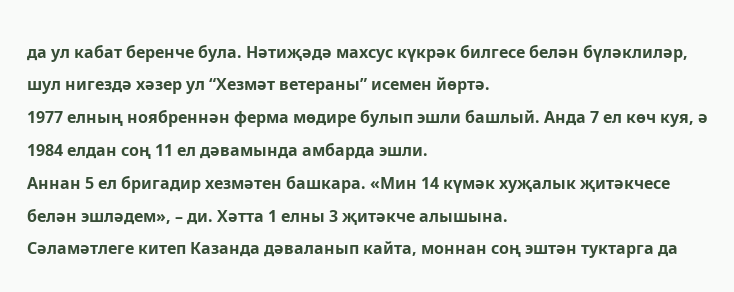да ул кабат беренче була. Нәтиҗәдә махсус күкрәк билгесе белән бүләклиләр, шул нигездә хәзер ул “Хезмәт ветераны” исемен йөртә.
1977 елның ноябреннән ферма мөдире булып эшли башлый. Анда 7 ел көч куя, ә 1984 елдан соң 11 ел дәвамында амбарда эшли.
Аннан 5 ел бригадир хезмәтен башкара. «Мин 14 күмәк хуҗалык җитәкчесе белән эшләдем», – ди. Хәтта 1 елны 3 җитәкче алышына.
Сәламәтлеге китеп Казанда дәваланып кайта, моннан соң эштән туктарга да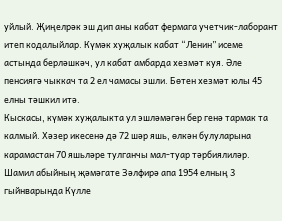уйлый. Җиңелрәк эш дип аны кабат фермага учетчик-лаборант итеп кодалыйлар. Күмәк хуҗалык кабат “Ленин” исеме астында берләшкәч, ул кабат амбарда хезмәт куя. Әле пенсиягә чыккач та 2 ел чамасы эшли. Бөтен хезмәт юлы 45 елны тәшкил итә.
Кыскасы, күмәк хуҗалыкта ул эшләмәгән бер генә тармак та калмый. Хәзер икесенә дә 72 шәр яшь, өлкән булуларына карамастан 70 яшьләре тулганчы мал-туар тәрбиялиләр.
Шамил абыйның җәмәгате Зәлфирә апа 1954 елның 3 гыйнварында Күлле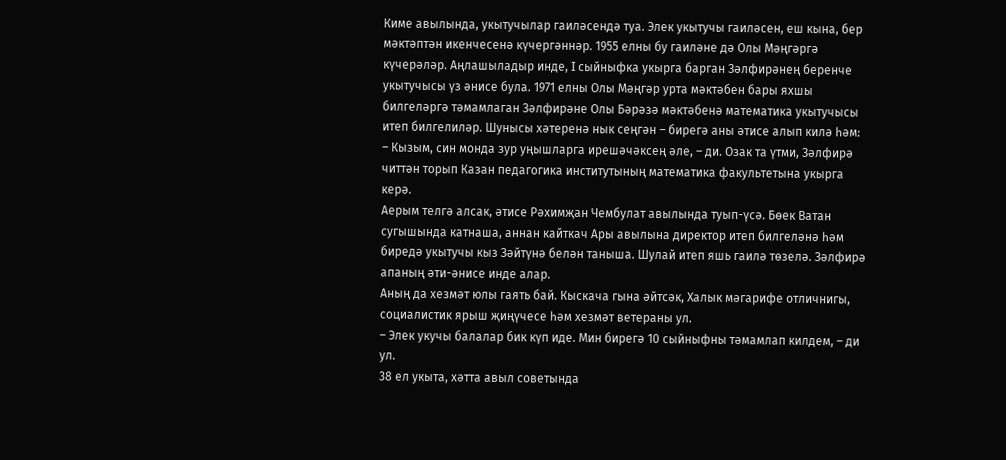Киме авылында, укытучылар гаиләсендә туа. Элек укытучы гаиләсен, еш кына, бер мәктәптән икенчесенә күчергәннәр. 1955 елны бу гаиләне дә Олы Мәңгәргә күчерәләр. Аңлашыладыр инде, I сыйныфка укырга барган Зәлфирәнең беренче укытучысы үз әнисе була. 1971 елны Олы Мәңгәр урта мәктәбен бары яхшы билгеләргә тәмамлаган Зәлфирәне Олы Бәрәзә мәктәбенә математика укытучысы итеп билгелиләр. Шунысы хәтеренә нык сеңгән – бирегә аны әтисе алып килә һәм:
– Кызым, син монда зур уңышларга ирешәчәксең әле, – ди. Озак та үтми, Зәлфирә читтән торып Казан педагогика институтының математика факультетына укырга керә.
Аерым телгә алсак, әтисе Рәхимҗан Чембулат авылында туып-үсә. Бөек Ватан сугышында катнаша, аннан кайткач Ары авылына директор итеп билгеләнә һәм биредә укытучы кыз Зәйтүнә белән таныша. Шулай итеп яшь гаилә төзелә. Зәлфирә апаның әти-әнисе инде алар.
Аның да хезмәт юлы гаять бай. Кыскача гына әйтсәк, Халык мәгарифе отличнигы, социалистик ярыш җиңүчесе һәм хезмәт ветераны ул.
– Элек укучы балалар бик күп иде. Мин бирегә 10 сыйныфны тәмамлап килдем, – ди ул.
38 ел укыта, хәтта авыл советында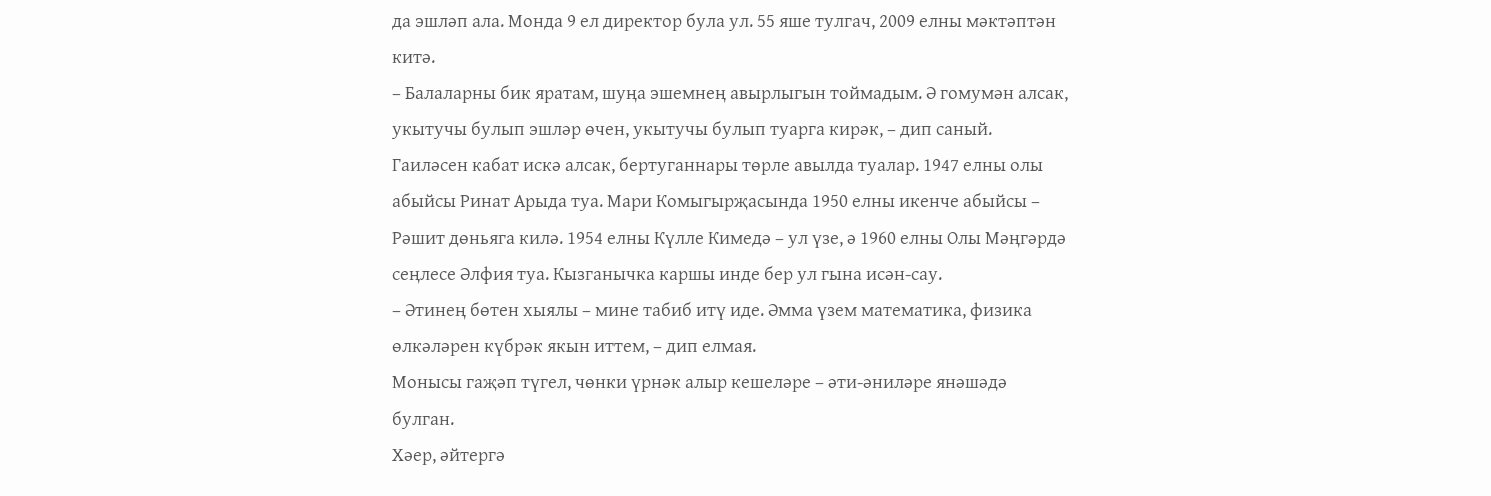да эшләп ала. Монда 9 ел директор була ул. 55 яше тулгач, 2009 елны мәктәптән китә.
– Балаларны бик яратам, шуңа эшемнең авырлыгын тоймадым. Ә гомумән алсак, укытучы булып эшләр өчен, укытучы булып туарга кирәк, – дип саный.
Гаиләсен кабат искә алсак, бертуганнары төрле авылда туалар. 1947 елны олы абыйсы Ринат Арыда туа. Мари Комыгырҗасында 1950 елны икенче абыйсы – Рәшит дөньяга килә. 1954 елны Күлле Кимедә – ул үзе, ә 1960 елны Олы Мәңгәрдә сеңлесе Әлфия туа. Кызганычка каршы инде бер ул гына исән-сау.
– Әтинең бөтен хыялы – мине табиб итү иде. Әмма үзем математика, физика өлкәләрен күбрәк якын иттем, – дип елмая.
Монысы гаҗәп түгел, чөнки үрнәк алыр кешеләре – әти-әниләре янәшәдә булган.
Хәер, әйтергә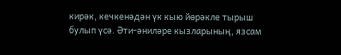кирәк, кечкенәдән үк кыю йөрәкле тырыш булып үсә. Әти-әниләре кызларының, язсам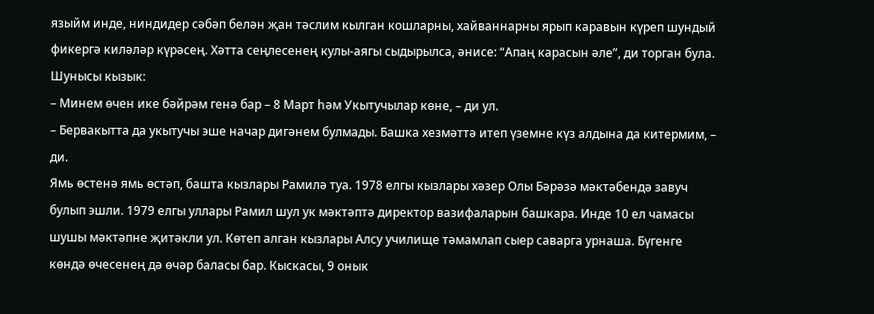языйм инде, ниндидер сәбәп белән җан тәслим кылган кошларны, хайваннарны ярып каравын күреп шундый фикергә киләләр күрәсең. Хәтта сеңлесенең кулы-аягы сыдырылса, әнисе: “Апаң карасын әле”, ди торган була.
Шунысы кызык:
– Минем өчен ике бәйрәм генә бар – 8 Март һәм Укытучылар көне, – ди ул.
– Бервакытта да укытучы эше начар дигәнем булмады. Башка хезмәттә итеп үземне күз алдына да китермим, – ди.
Ямь өстенә ямь өстәп, башта кызлары Рамилә туа. 1978 елгы кызлары хәзер Олы Бәрәзә мәктәбендә завуч булып эшли. 1979 елгы уллары Рамил шул ук мәктәптә директор вазифаларын башкара. Инде 10 ел чамасы шушы мәктәпне җитәкли ул. Көтеп алган кызлары Алсу училище тәмамлап сыер саварга урнаша. Бүгенге көндә өчесенең дә өчәр баласы бар. Кыскасы, 9 онык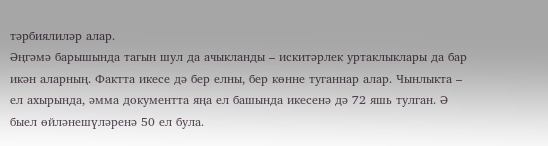тәрбиялиләр алар.
Әңгәмә барышында тагын шул да ачыкланды – искитәрлек уртаклыклары да бар икән аларның. Фактта икесе дә бер елны, бер көнне туганнар алар. Чынлыкта – ел ахырында, әмма документта яңа ел башында икесенә дә 72 яшь тулган. Ә быел өйләнешүләренә 50 ел була.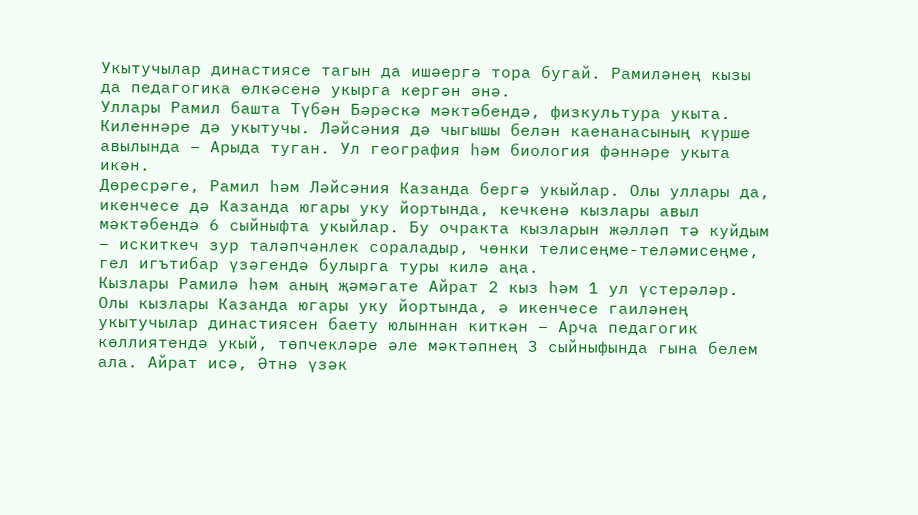Укытучылар династиясе тагын да ишәергә тора бугай. Рамиләнең кызы да педагогика өлкәсенә укырга кергән әнә.
Уллары Рамил башта Түбән Бәрәскә мәктәбендә, физкультура укыта. Киленнәре дә укытучы. Ләйсәния дә чыгышы белән каенанасының күрше авылында – Арыда туган. Ул география һәм биология фәннәре укыта икән.
Дөресрәге, Рамил һәм Ләйсәния Казанда бергә укыйлар. Олы уллары да, икенчесе дә Казанда югары уку йортында, кечкенә кызлары авыл мәктәбендә 6 сыйныфта укыйлар. Бу очракта кызларын жәлләп тә куйдым – искиткеч зур таләпчәнлек сораладыр, чөнки телисеңме-теләмисеңме, гел игътибар үзәгендә булырга туры килә аңа.
Кызлары Рамилә һәм аның җәмәгате Айрат 2 кыз һәм 1 ул үстерәләр. Олы кызлары Казанда югары уку йортында, ә икенчесе гаиләнең укытучылар династиясен баету юлыннан киткән – Арча педагогик көллиятендә укый, төпчекләре әле мәктәпнең 3 сыйныфында гына белем ала. Айрат исә, Әтнә үзәк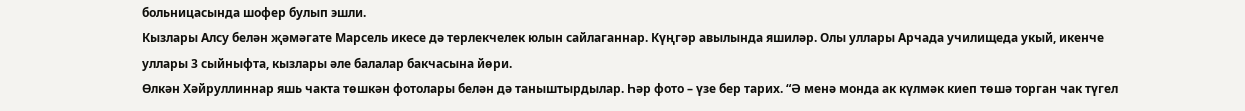больницасында шофер булып эшли.
Кызлары Алсу белән җәмәгате Марсель икесе дә терлекчелек юлын сайлаганнар. Күңгәр авылында яшиләр. Олы уллары Арчада училищеда укый, икенче уллары 3 сыйныфта, кызлары әле балалар бакчасына йөри.
Өлкән Хәйруллиннар яшь чакта төшкән фотолары белән дә таныштырдылар. Һәр фото – үзе бер тарих. “Ә менә монда ак күлмәк киеп төшә торган чак түгел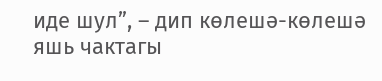иде шул”, – дип көлешә-көлешә яшь чактагы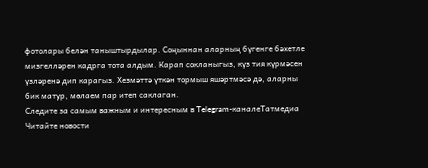фотолары белән таныштырдылар. Соңыннан аларның бүгенге бәхетле мизгелләрен кадрга тота алдым. Карап сокланыгыз, күз тия күрмәсен үзләренә дип карагыз. Хезмәттә үткән тормыш яшәртмәсә дә, аларны бик матур, мөлаем пар итеп саклаган.
Следите за самым важным и интересным в Telegram-каналеТатмедиа
Читайте новости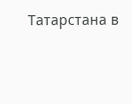Татарстана в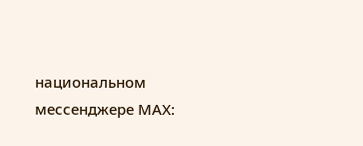национальном мессенджере MАХ: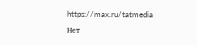https://max.ru/tatmedia
Нет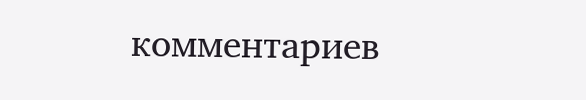комментариев